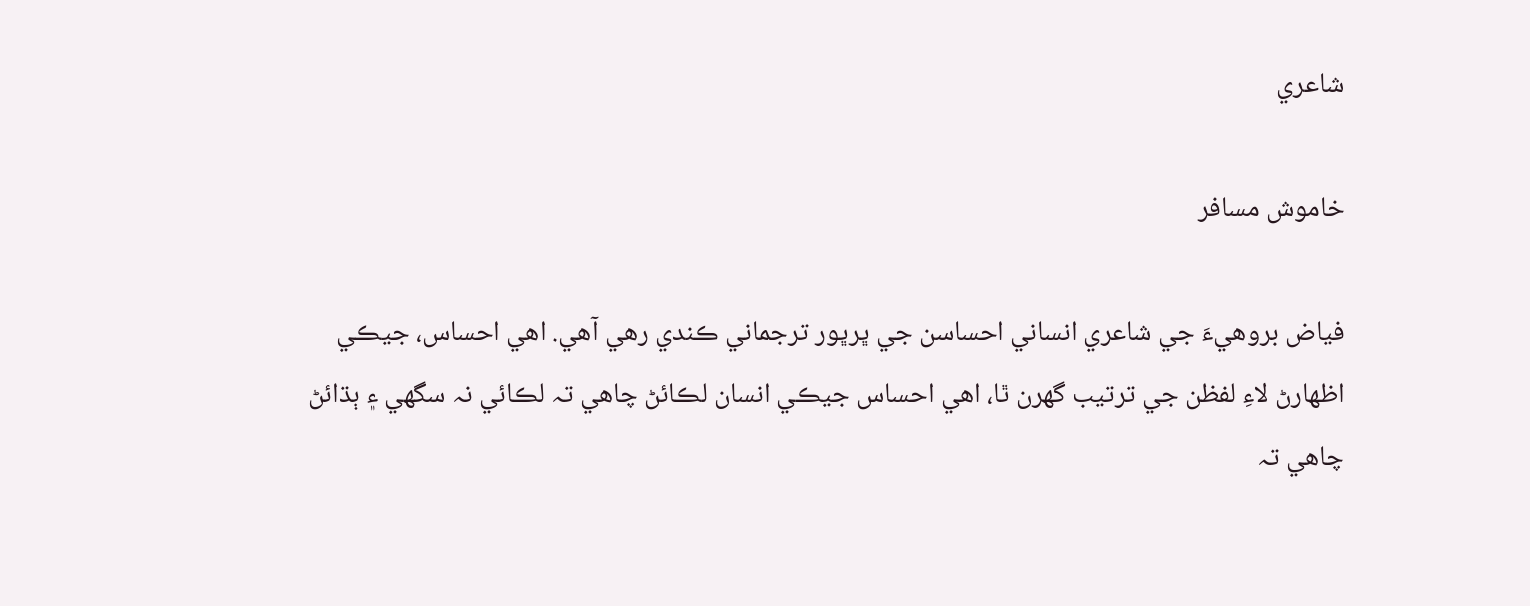شاعري

خاموش مسافر

فياض بروھيءَ جي شاعري انساني احساسن جي ڀرڀور ترجماني ڪندي رهي آهي. اهي احساس، جيڪي اظهارڻ لاءِ لفظن جي ترتيب گهرن ٿا، اهي احساس جيڪي انسان لڪائڻ چاهي تہ لڪائي نہ سگهي ۽ ٻڌائڻ چاهي تہ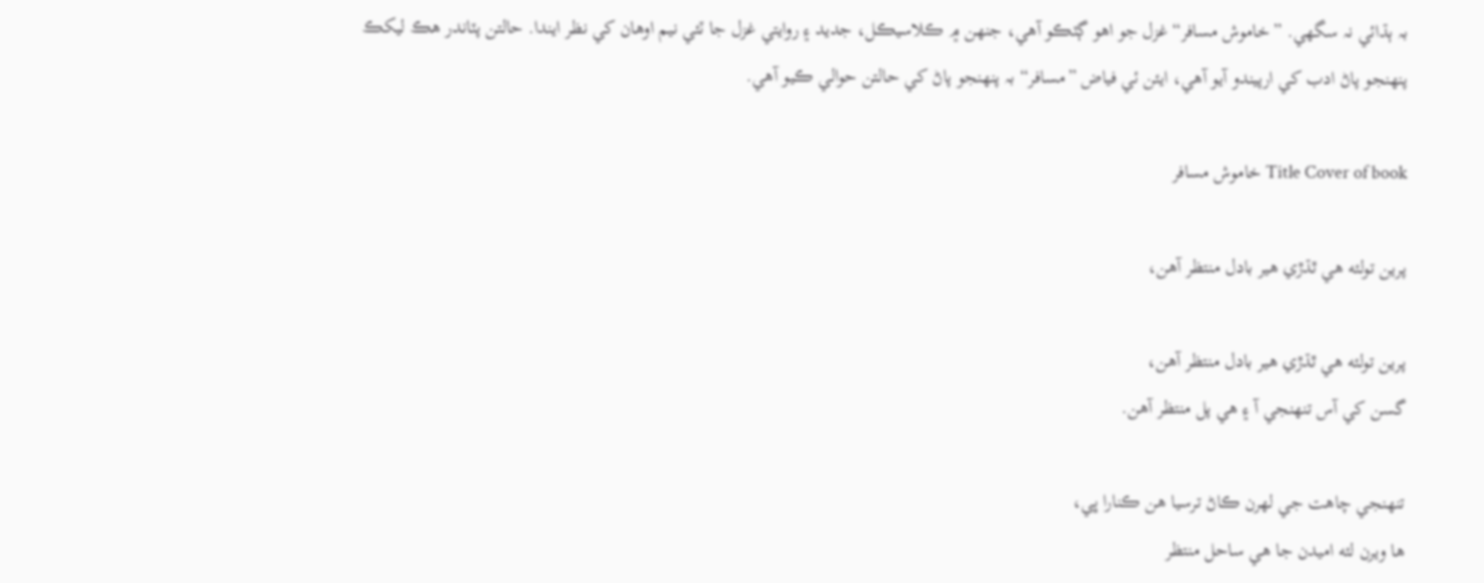بہ ٻڌائي نہ سگهي. ”خاموش مسافر“ غزل جو اهو ڳٽڪو آهي، جنهن ۾ ڪلاسيڪل، جديد ۽ روايتي غزل جا ٽئي نيم اوهان کي نظر ايندا. حالتن پٽاندر هڪ ليکڪ پنهنجو پاڻ ادب کي ارپيندو آيو آهي، ايئن ئي فياض ”مسافر“ بہ پنهنجو پاڻ کي حالتن حوالي ڪيو آهي.

Title Cover of book خاموش مسافر

پرين تولئه هي ٿڌڙي هير بادل منتظر آهن،

پرين تولئه هي ٿڌڙي هير بادل منتظر آهن،
گسن کي آس تنهنجي آ ۽ هي پل منتظر آهن.

تنهنجي چاهت جي لهرن ڪاڻ ترسيا هن ڪنارا ڀي،
ها ويرن لئه اميدن جا هي ساحل منتظر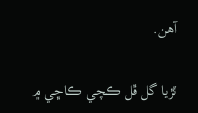آهن.

ٽڙيا گل ڦل ڪچي ڪاڇي ۾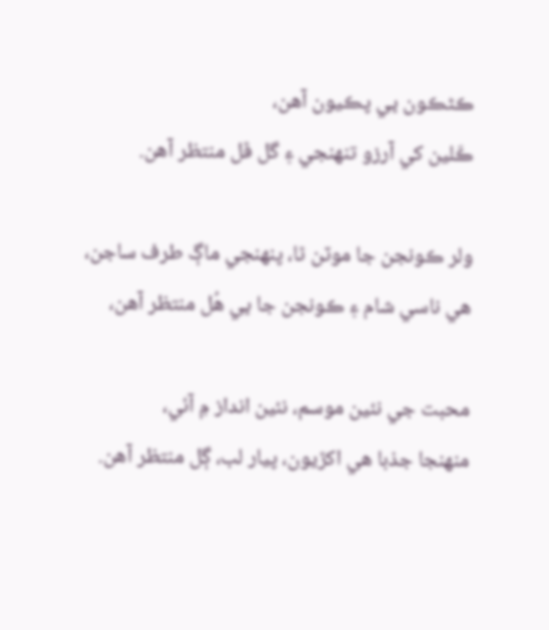ڪڻڪون ڀي پڪيون آهن،
ڪَلين کي آرزو تنهنجي ۽ گل ڦل منتظر آهن.

ولر ڪونجن جا موٽن ٿا، پنهنجي ماڳ طرف ساجن،
هي ناسي شام ۽ ڪونجن جا ڀي هُل منتظر آهن،

محبت جي نئين موسم، نئين انداز ۾ آئي،
منهنجا جذبا هي اکڙيون، پيار لب، ڳل منتظر آهن.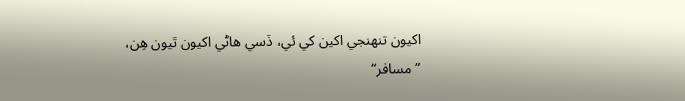اکيون تنهنجي اکين کي ئي، ڏسي هاڻي اکيون ٿيون هِن،
”مسافر“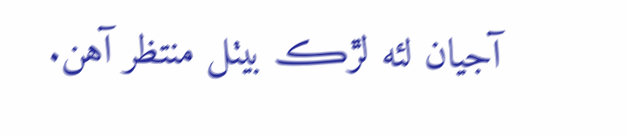آجيان لئه لڙڪ بيٺل منتظر آهن.